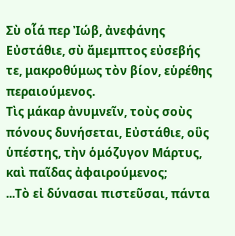Σὺ οἷά περ Ἰώβ, ἀνεφάνης Εὐστάθιε, σὺ ἄμεμπτος εὐσεβής τε, μακροθύμως τὸν βίον, εὑρέθης περαιούμενος.
Τὶς μάκαρ ἀνυμνεῖν, τοὺς σοὺς πόνους δυνήσεται, Εὐστάθιε, οὓς ὑπέστης, τὴν ὁμόζυγον Μάρτυς, καὶ παῖδας ἀφαιρούμενος;
...Τὸ εἰ δύνασαι πιστεῦσαι, πάντα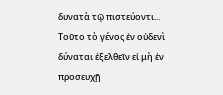δυνατὰ τῷ πιστεύοντι... Τοῦτο τὸ γένος ἐν οὐδενὶ δύναται ἐξελθεῖν εἰ μὴ ἐν προσευχῇ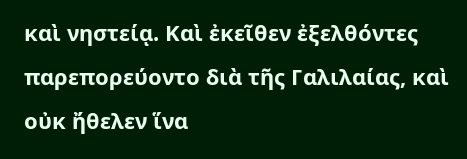καὶ νηστείᾳ. Καὶ ἐκεῖθεν ἐξελθόντες παρεπορεύοντο διὰ τῆς Γαλιλαίας, καὶ οὐκ ἤθελεν ἵνα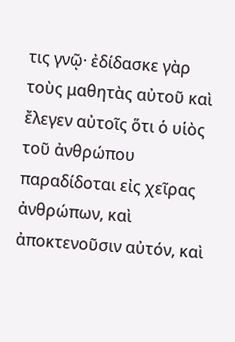τις γνῷ· ἐδίδασκε γὰρ τοὺς μαθητὰς αὐτοῦ καὶ ἔλεγεν αὐτοῖς ὅτι ὁ υἱὸς τοῦ ἀνθρώπου παραδίδοται εἰς χεῖρας ἀνθρώπων, καὶ ἀποκτενοῦσιν αὐτόν, καὶ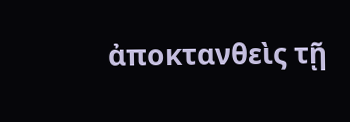ἀποκτανθεὶς τῇ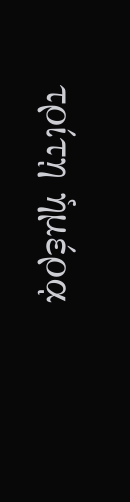τρίτῃ ἡμέρᾳ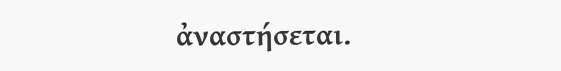ἀναστήσεται.